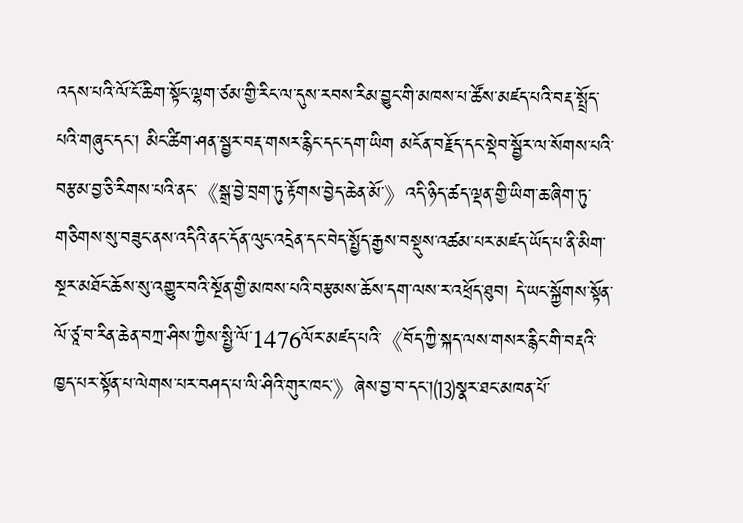འདས་པའི་ལོ་ངོ་ཆིག་སྟོང་ལྷག་ཙམ་གྱི་རིང་ལ་དུས་རབས་རིམ་བྱུང་གི་མཁས་པ་ཚོས་མཛད་པའི་བརྡ་སྤྲོད་པའི་གཞུང་དང་། མིང་ཚིག་ཤན་སྦྱར་བརྡ་གསར་རྙིང་དང་དག་ཡིག མངོན་བརྗོད་དང་སྡེབ་སྦྱོར་ལ་སོགས་པའི་བརྩམ་བྱ་ཅི་རིགས་པའི་ནང་《སྒྲ་བྱེ་བྲག་ཏུ་རྟོགས་བྱེད་ཆེན་མོ་》འདི་ཉིད་ཚད་ལྡན་གྱི་ཡིག་ཆ་ཞིག་ཏུ་གཅིགས་སུ་བཟུང་ནས་འདིའི་ནང་དོན་ལུང་འདྲེན་དང་བེད་སྤྱོད་རྒྱས་བསྡུས་འཚམ་པར་མཛད་ཡོད་པ་ནི་མིག་སྔར་མཐོང་ཆོས་སུ་འགྱུར་བའི་སྔོན་གྱི་མཁས་པའི་བརྩམས་ཆོས་དག་ལས་ར་འཕྲོད་ཐུབ། དེ་ཡང་སྐྱོགས་སྟོན་ལོ་ཙཱ་བ་རིན་ཆེན་བཀྲ་ཤིས་ཀྱིས་སྤྱི་ལོ་1476ལོར་མཛད་པའི་《བོད་ཀྱི་སྐད་ལས་གསར་རྙིང་གི་བརྡའི་ཁྱད་པར་སྟོན་པ་ལེགས་པར་བཤད་པ་ལི་ཤིའི་གུར་ཁང་》ཞེས་བྱ་བ་དང་།⒀སྣར་ཐང་མཁན་པོ་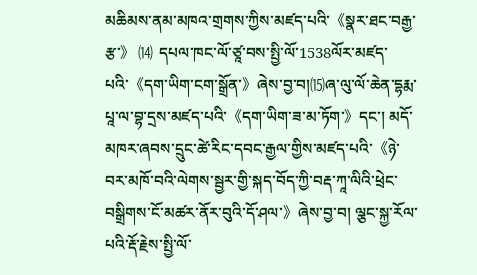མཆིམས་ནམ་མཁའ་གྲགས་ཀྱིས་མཛད་པའི་《སྣར་ཐང་བརྒྱ་རྩ་》 ⒁  དཔལ་ཁང་ལོ་ཙཱ་བས་སྤྱི་ལོ་1538ལོར་མཛད་པའི་《དག་ཡིག་ངག་སྒྲོན་》ཞེས་བྱ་བ།⒂ཞ་ལུ་ལོ་ཆེན་དྷརྨ་པཱ་ལ་བྷ་དྲས་མཛད་པའི་《དག་ཡིག་ཟ་མ་ཏོག་》དང་། མདོ་མཁར་ཞབས་དྲུང་ཚེ་རིང་དབང་རྒྱལ་གྱིས་མཛད་པའི་《ཉེ་བར་མཁོ་བའི་ལེགས་སྦྱར་གྱི་སྐད་བོད་ཀྱི་བརྡ་ཀཱ་ལིའི་ཕྲེང་བསྒྲིགས་ངོ་མཚར་ནོར་བུའི་དོ་ཤལ་》ཞེས་བྱ་བ། ལྕང་སྐྱ་རོལ་པའི་རྡོ་རྗེས་སྤྱི་ལོ་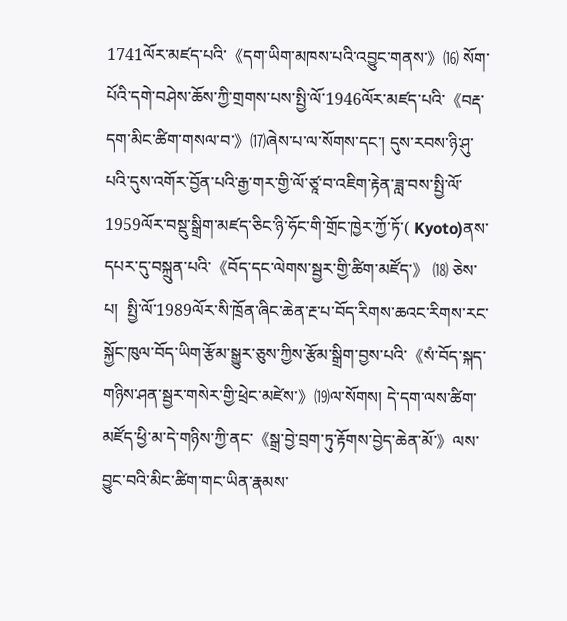1741ལོར་མཛད་པའི་《དག་ཡིག་མཁས་པའི་འབྱུང་གནས་》⒃ སོག་པོའི་དགེ་བཤེས་ཆོས་ཀྱི་གྲགས་པས་སྤྱི་ལོ་1946ལོར་མཛད་པའི་《བརྡ་དག་མིང་ཚིག་གསལ་བ་》⒄ཞེས་པ་ལ་སོགས་དང་། དུས་རབས་ཉི་ཤུ་པའི་དུས་འགོར་བྱོན་པའི་རྒྱ་གར་གྱི་ལོ་ཙཱ་བ་འཇིག་རྟེན་ཟླ་བས་སྤྱི་ལོ་1959ལོར་བསྡུ་སྒྲིག་མཛད་ཅིང་ཉི་ཧོང་གི་གྲོང་ཁྱེར་ཀྱོ་ཏོ་( Kyoto)ནས་དཔར་དུ་བསྐྲུན་པའི་《བོད་དང་ལེགས་སྦྱར་གྱི་ཚིག་མཛོད་》 ⒅ ཅེས་པ།  སྤྱི་ལོ་1989ལོར་སི་ཁྲོན་ཞིང་ཆེན་རྔ་པ་བོད་རིགས་ཆའང་རིགས་རང་སྐྱོང་ཁུལ་བོད་ཡིག་རྩོམ་སྒྱུར་ཅུས་ཀྱིས་རྩོམ་སྒྲིག་བྱས་པའི་《སཾ་བོད་སྐད་གཉིས་ཤན་སྦྱར་གསེར་གྱི་ཕྲེང་མཛེས་》⒆ལ་སོགས། དེ་དག་ལས་ཚིག་མཛོད་ཕྱི་མ་དེ་གཉིས་ཀྱི་ནང་《སྒྲ་བྱེ་བྲག་ཏུ་རྟོགས་བྱེད་ཆེན་མོ་》ལས་བྱུང་བའི་མིང་ཚིག་གང་ཡིན་རྣམས་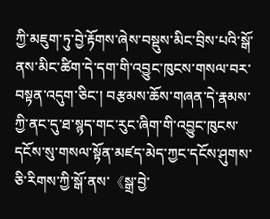ཀྱི་མཇུག་ཏུ་བྱེ་རྟོགས་ཞེས་བསྡུས་མིང་བྲིས་པའི་སྒོ་ནས་མིང་ཚིག་དེ་དག་གི་འབྱུང་ཁུངས་གསལ་བར་བསྟན་འདུག་ཅིང་། བརྩམས་ཆོས་གཞན་དེ་རྣམས་ཀྱི་ནང་དུ་ཐ་སྙད་གང་རུང་ཞིག་གི་འབྱུང་ཁུངས་དངོས་སུ་གསལ་སྟོན་མཛད་མེད་ཀྱང་དངོས་ཤུགས་ཅི་རིགས་ཀྱི་སྒོ་ནས་《སྒྲ་བྱེ་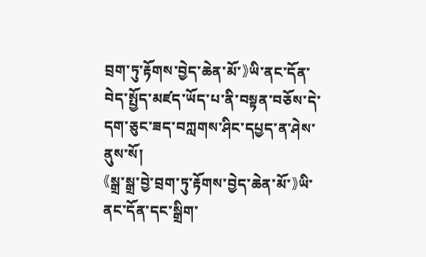བྲག་ཏུ་རྟོགས་བྱེད་ཆེན་མོ་》ཡི་ནང་དོན་བེད་སྤྱོད་མཛད་ཡོད་པ་ནི་བསྟན་བཅོས་དེ་དག་ཅུང་ཟད་བཀླགས་ཤིང་དཔྱད་ན་ཤེས་ནུས་སོ།
《སྒྲ་སྒྲ་བྱེ་བྲག་ཏུ་རྟོགས་བྱེད་ཆེན་མོ་》ཡི་ནང་དོན་དང་སྒྲིག་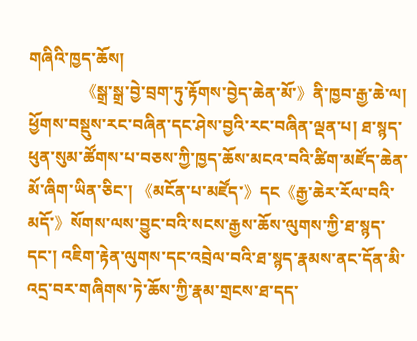གཞིའི་ཁྱད་ཆོས།
             《སྒྲ་སྒྲ་བྱེ་བྲག་ཏུ་རྟོགས་བྱེད་ཆེན་མོ་》ནི་ཁྱབ་རྒྱ་ཆེ་ལ།  ཕྱོགས་བསྡུས་རང་བཞིན་དང་ཤེས་བྱའི་རང་བཞིན་ལྡན་པ། ཐ་སྙད་ཕུན་སུམ་ཚོགས་པ་བཅས་ཀྱི་ཁྱད་ཆོས་མངའ་བའི་ཚིག་མཛོད་ཆེན་མོ་ཞིག་ཡིན་ཅིང་། 《མངོན་པ་མཛོད་》དང《རྒྱ་ཆེར་རོལ་བའི་མདོ་》སོགས་ལས་བྱུང་བའི་སངས་རྒྱས་ཆོས་ལུགས་ཀྱི་ཐ་སྙད་དང་། འཇིག་རྟེན་ལུགས་དང་འབྲེལ་བའི་ཐ་སྙད་རྣམས་ནང་དོན་མི་འདྲ་བར་གཞིགས་ཏེ་ཆོས་ཀྱི་རྣམ་གྲངས་ཐ་དད་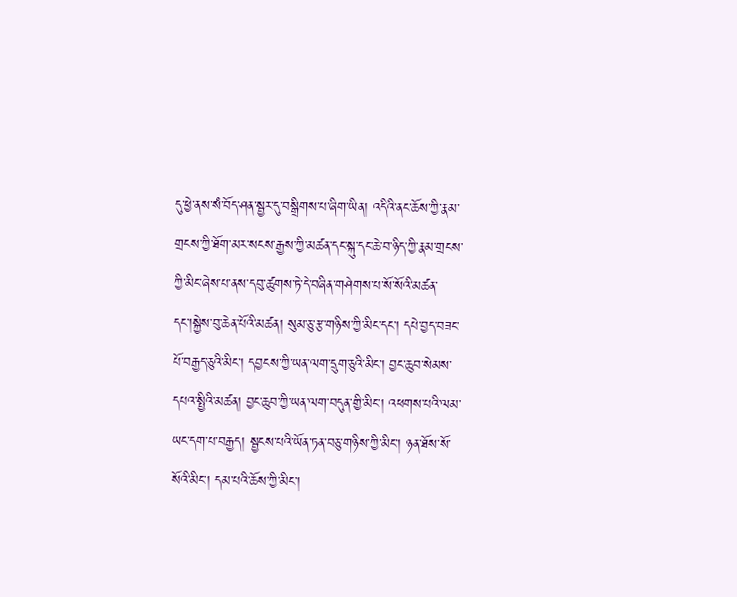དུ་ཕྱེ་ནས་སཾ་བོད་ཤན་སྦྱར་དུ་བསྒྲིགས་པ་ཞིག་ཡིན། འདིའི་ནང་ཆོས་ཀྱི་རྣམ་གྲངས་ཀྱི་ཐོག་མར་སངས་རྒྱས་ཀྱི་མཚན་དང་སྐུ་དང་ཆེ་བ་ཉིད་ཀྱི་རྣམ་གྲངས་ཀྱི་མིང་ཞེས་པ་ནས་དབུ་ཚུགས་ཏེ་དེ་བཞིན་གཤེགས་པ་སོ་སོའི་མཚན་དང་།སྐྱེས་བུ་ཆེན་པོའི་མཚན། སུམ་ཅུ་རྩ་གཉིས་ཀྱི་མིང་དང་། དཔེ་བྱད་བཟང་པོ་བརྒྱད་ཅུའི་མིང་། དབྱངས་ཀྱི་ཡན་ལག་དྲུག་ཅུའི་མིང་། བྱང་ཆུབ་སེམས་དཔའ་སྤྱིའི་མཚན། བྱང་ཆུབ་ཀྱི་ཡན་ལག་བདུན་གྱི་མིང་། འཕགས་པའི་ལམ་ཡང་དག་པ་བརྒྱད། སྦྱངས་པའི་ཡོན་ཏན་བཅུ་གཉིས་ཀྱི་མིང་། ཉན་ཐོས་སོ་སོའི་མིང་། དམ་པའི་ཆོས་ཀྱི་མིང་།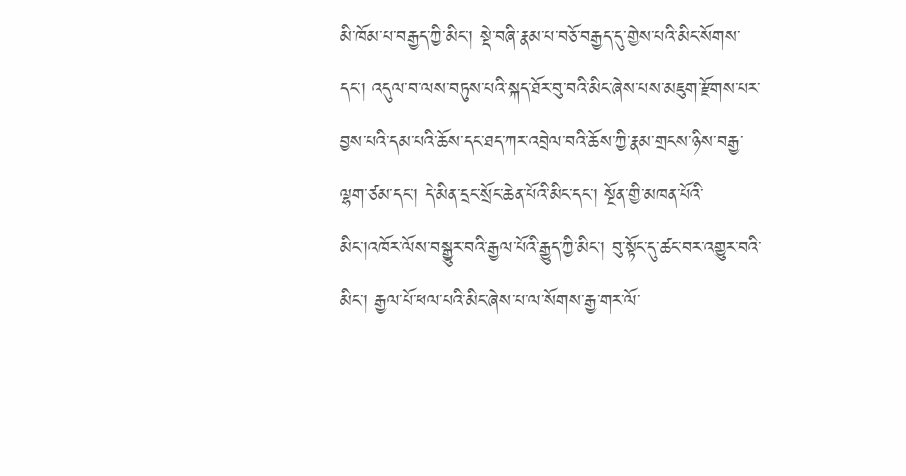མི་ཁོམ་པ་བརྒྱད་ཀྱི་མིང་། སྡེ་བཞི་རྣམ་པ་བཅོ་བརྒྱད་དུ་གྱེས་པའི་མིང་སོགས་དང་། འདུལ་བ་ལས་བཏུས་པའི་སྐད་ཐོར་བུ་བའི་མིང་ཞེས་པས་མཇུག་རྫོགས་པར་བྱས་པའི་དམ་པའི་ཆོས་དང་ཐད་ཀར་འབྲེལ་བའི་ཆོས་ཀྱི་རྣམ་གྲངས་ཉིས་བརྒྱ་ལྷག་ཙམ་དང་། དེ་མིན་དྲང་སྲོང་ཆེན་པོའི་མིང་དང་། སྔོན་གྱི་མཁན་པོའི་མིང་།འཁོར་ལོས་བསྒྱུར་བའི་རྒྱལ་པོའི་རྒྱུད་ཀྱི་མིང་། བུ་སྟོང་དུ་ཚང་བར་འགྱུར་བའི་མིང་། རྒྱལ་པོ་ཕལ་པའི་མིང་ཞེས་པ་ལ་སོགས་རྒྱ་གར་ལོ་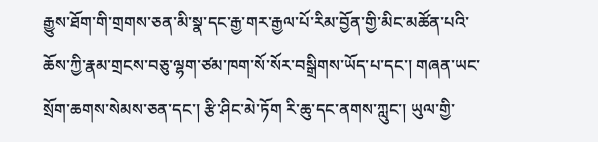རྒྱུས་ཐོག་གི་གྲགས་ཅན་མི་སྣ་དང་རྒྱ་གར་རྒྱལ་པོ་རིམ་བྱོན་གྱི་མིང་མཚོན་པའི་ཆོས་ཀྱི་རྣམ་གྲངས་བཅུ་ལྷག་ཙམ་ཁག་སོ་སོར་བསྒྲིགས་ཡོད་པ་དང་། གཞན་ཡང་སྲོག་ཆགས་སེམས་ཅན་དང་། རྩི་ཤིང་མེ་ཏོག རི་ཆུ་དང་ནགས་ཀླུང་། ཡུལ་གྱི་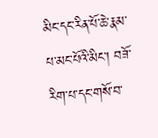མིང་དང་རིན་པོ་ཆེ་རྣམ་པ་མང་པོའི་མིང་། བཟོ་རིག་པ་དང་གསོ་བ་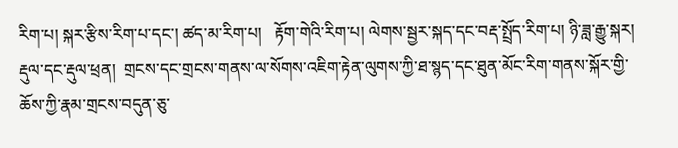རིག་པ། སྐར་རྩིས་རིག་པ་དང་། ཚད་མ་རིག་པ།   རྟོག་གེའི་རིག་པ། ལེགས་སྦྱར་སྐད་དང་བརྡ་སྤྲོད་རིག་པ། ཉི་ཟླ་རྒྱུ་སྐར།    རྡུལ་དང་རྡུལ་ཕྲན།  གྲངས་དང་གྲངས་གནས་ལ་སོགས་འཇིག་རྟེན་ལུགས་ཀྱི་ཐ་སྙད་དང་ཐུན་མོང་རིག་གནས་སྐོར་གྱི་ཆོས་ཀྱི་རྣམ་གྲངས་བདུན་ཅུ་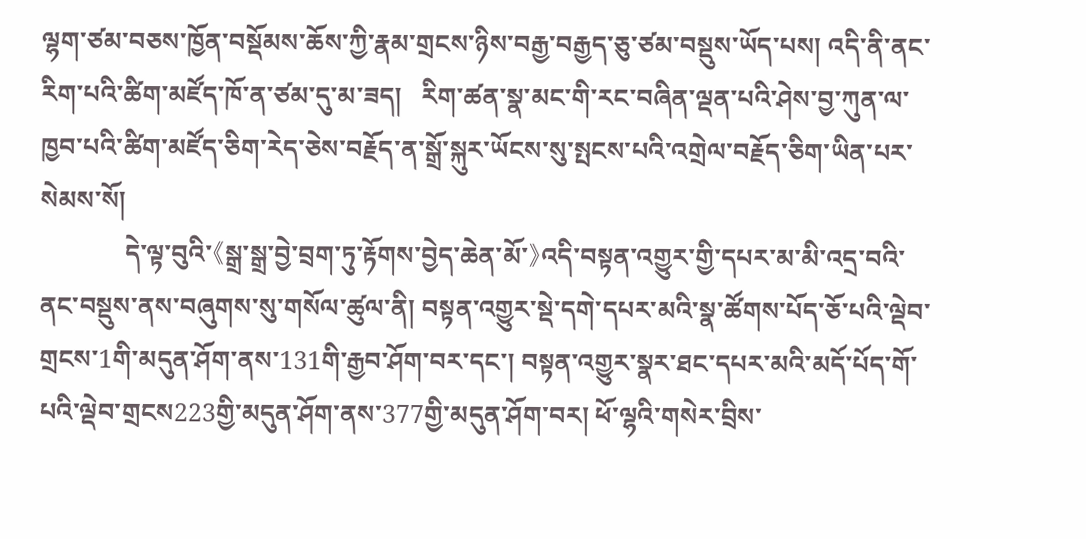ལྷག་ཙམ་བཅས་ཁྱོན་བསྡོམས་ཆོས་ཀྱི་རྣམ་གྲངས་ཉིས་བརྒྱ་བརྒྱད་ཅུ་ཙམ་བསྡུས་ཡོད་པས། འདི་ནི་ནང་རིག་པའི་ཚིག་མཛོད་ཁོ་ན་ཙམ་དུ་མ་ཟད།   རིག་ཚན་སྣ་མང་གི་རང་བཞིན་ལྡན་པའི་ཤེས་བྱ་ཀུན་ལ་ཁྱབ་པའི་ཚིག་མཛོད་ཅིག་རེད་ཅེས་བརྗོད་ན་སྒྲོ་སྐུར་ཡོངས་སུ་སྤངས་པའི་འགྲེལ་བརྗོད་ཅིག་ཡིན་པར་སེམས་སོ།
             དེ་ལྟ་བུའི་《སྒྲ་སྒྲ་བྱེ་བྲག་ཏུ་རྟོགས་བྱེད་ཆེན་མོ་》འདི་བསྟན་འགྱུར་གྱི་དཔར་མ་མི་འདྲ་བའི་ནང་བསྡུས་ནས་བཞུགས་སུ་གསོལ་ཚུལ་ནི། བསྟན་འགྱུར་སྡེ་དགེ་དཔར་མའི་སྣ་ཚོགས་པོད་ཅོ་པའི་ལྡེབ་གྲངས་1གི་མདུན་ཤོག་ནས་131གི་རྒྱབ་ཤོག་བར་དང་། བསྟན་འགྱུར་སྣར་ཐང་དཔར་མའི་མདོ་པོད་གོ་པའི་ལྡེབ་གྲངས223གྱི་མདུན་ཤོག་ནས་377གྱི་མདུན་ཤོག་བར། ཕོ་ལྷའི་གསེར་བྲིས་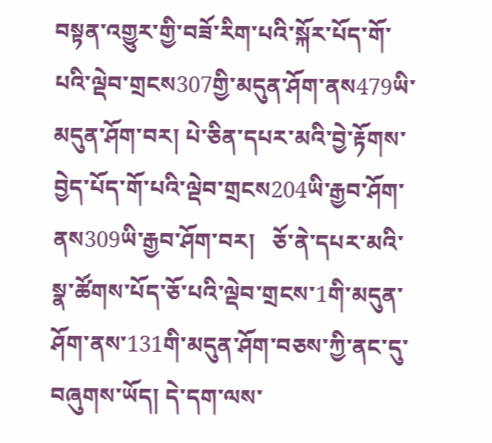བསྟན་འགྱུར་གྱི་བཟོ་རིག་པའི་སྐོར་པོད་གོ་པའི་ལྡེབ་གྲངས307གྱི་མདུན་ཤོག་ནས479ཡི་མདུན་ཤོག་བར། པེ་ཅིན་དཔར་མའི་བྱེ་རྟོགས་བྱེད་པོད་གོ་པའི་ལྡེབ་གྲངས204ཡི་རྒྱབ་ཤོག་ནས309ཡི་རྒྱབ་ཤོག་བར།   ཅོ་ནེ་དཔར་མའི་སྣ་ཚོགས་པོད་ཅོ་པའི་ལྡེབ་གྲངས་1གི་མདུན་ཤོག་ནས་131གི་མདུན་ཤོག་བཅས་ཀྱི་ནང་དུ་བཞུགས་ཡོད། དེ་དག་ལས་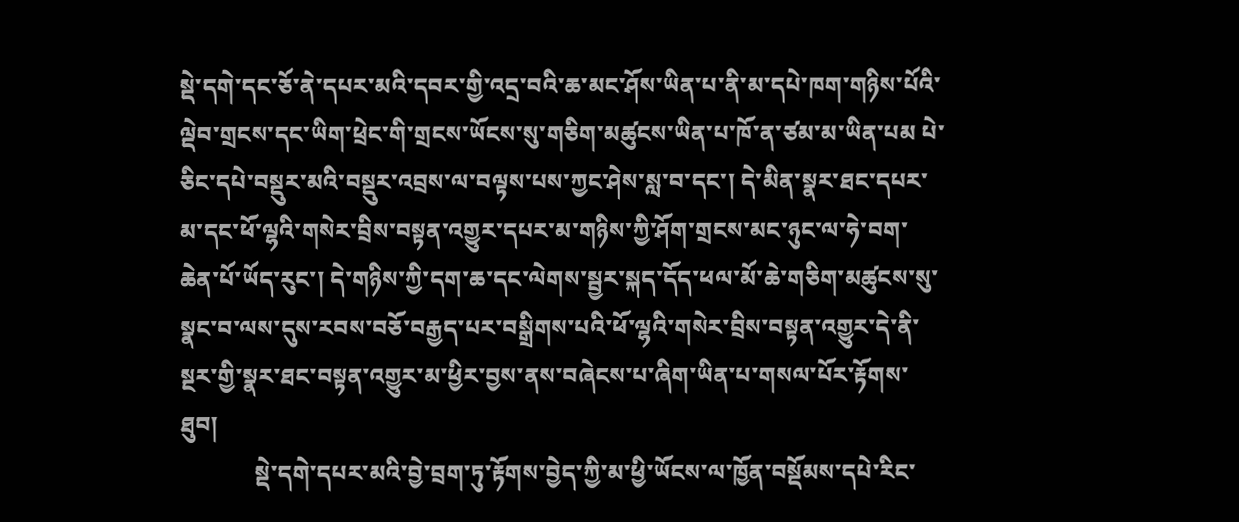སྡེ་དགེ་དང་ཅོ་ནེ་དཔར་མའི་དབར་གྱི་འདྲ་བའི་ཆ་མང་ཤོས་ཡིན་པ་ནི་མ་དཔེ་ཁག་གཉིས་པོའི་ལྡེབ་གྲངས་དང་ཡིག་ཕྲེང་གི་གྲངས་ཡོངས་སུ་གཅིག་མཚུངས་ཡིན་པ་ཁོ་ན་ཙམ་མ་ཡིན་པམ པེ་ཅིང་དཔེ་བསྡུར་མའི་བསྡུར་འབྲས་ལ་བལྟས་པས་ཀྱང་ཤེས་སླ་བ་དང་། དེ་མིན་སྣར་ཐང་དཔར་མ་དང་ཕོ་ལྷའི་གསེར་བྲིས་བསྟན་འགྱུར་དཔར་མ་གཉིས་ཀྱི་ཤོག་གྲངས་མང་ཉུང་ལ་ཧེ་བག་ཆེན་པོ་ཡོད་རུང་། དེ་གཉིས་ཀྱི་དག་ཆ་དང་ལེགས་སྦྱར་སྐད་དོད་ཕལ་མོ་ཆེ་གཅིག་མཚུངས་སུ་སྣང་བ་ལས་དུས་རབས་བཅོ་བརྒྱད་པར་བསྒྲིགས་པའི་ཕོ་ལྷའི་གསེར་བྲིས་བསྟན་འགྱུར་དེ་ནི་སྔར་གྱི་སྣར་ཐང་བསྟན་འགྱུར་མ་ཕྱིར་བྱས་ནས་བཞེངས་པ་ཞིག་ཡིན་པ་གསལ་པོར་རྟོགས་ཐུབ།
             སྡེ་དགེ་དཔར་མའི་བྱེ་བྲག་ཏུ་རྟོགས་བྱེད་ཀྱི་མ་ཕྱི་ཡོངས་ལ་ཁྱོན་བསྡོམས་དཔེ་རིང་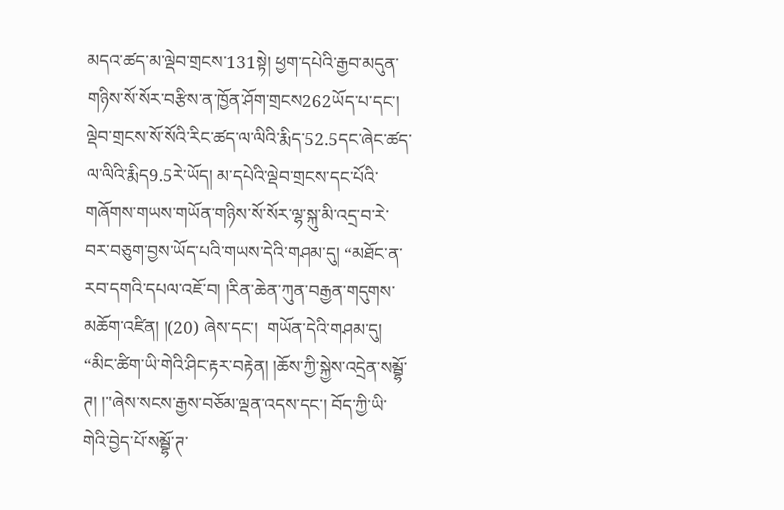མདའ་ཚད་མ་ལྡེབ་གྲངས་131སྟེ། ཕྱག་དཔེའི་རྒྱབ་མདུན་གཉིས་སོ་སོར་བརྩིས་ན་ཁྱོན་ཤོག་གྲངས262ཡོད་པ་དང་། ལྡེབ་གྲངས་སོ་སོའི་རིང་ཚད་ལ་ལིའི་རྨིད་52.5དང་ཞེང་ཚད་ལ་ལིའི་རྨིད9.5རེ་ཡོད། མ་དཔེའི་ལྡེབ་གྲངས་དང་པོའི་གཞོགས་གཡས་གཡོན་གཉིས་སོ་སོར་ལྷ་སྐུ་མི་འདྲ་བ་རེ་བར་བཅུག་བྱས་ཡོད་པའི་གཡས་དེའི་གཤམ་དུ། “མཐོང་ན་རབ་དགའི་དཔལ་འཇོ་བ། །རིན་ཆེན་ཀུན་བརྒྱན་གདུགས་མཆོག་འཛིན། །(20) ཞེས་དང་།  གཡོན་དེའི་གཤམ་དུ།  “མིང་ཚིག་ཡི་གེའི་ཤིང་རྟར་བརྟེན། །ཆོས་ཀྱི་སྐྱེས་འདྲེན་སམྦྷོ་ཊ། །་'ཞེས་སངས་རྒྱས་བཅོམ་ལྡན་འདས་དང་། བོད་ཀྱི་ཡི་གེའི་བྱེད་པོ་སམྦྷོ་ཊ་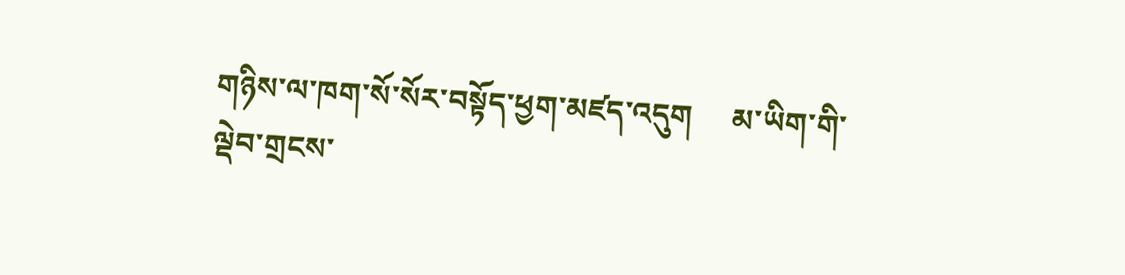གཉིས་ལ་ཁག་སོ་སོར་བསྟོད་ཕྱག་མཛད་འདུག     མ་ཡིག་གི་ལྡེབ་གྲངས་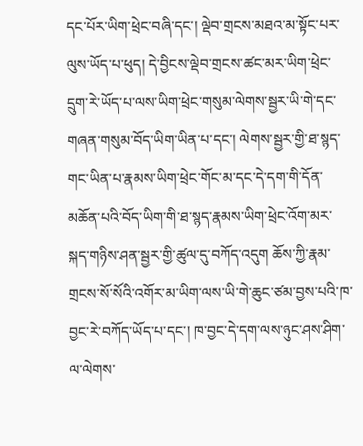དང་པོར་ཡིག་ཕྲེང་བཞི་དང་། ལྡེབ་གྲངས་མཐའ་མ་སྟོང་པར་ལུས་ཡོད་པ་ཕུད། དེ་བྱིངས་ལྡེབ་གྲངས་ཚང་མར་ཡིག་ཕྲེང་དྲུག་རེ་ཡོད་པ་ལས་ཡིག་ཕྲེང་གསུམ་ལེགས་སྦྱར་ཡི་གེ་དང་གཞན་གསུམ་བོད་ཡིག་ཡིན་པ་དང་། ལེགས་སྦྱར་གྱི་ཐ་སྙད་གང་ཡིན་པ་རྣམས་ཡིག་ཕྲེང་གོང་མ་དང་དེ་དག་གི་དོན་མཆོན་པའི་བོད་ཡིག་གི་ཐ་སྙད་རྣམས་ཡིག་ཕྲེང་འོག་མར་སྐད་གཉིས་ཤན་སྦྱར་གྱི་ཚུལ་དུ་བཀོད་འདུག ཆོས་ཀྱི་རྣམ་གྲངས་སོ་སོའི་འགོར་མ་ཡིག་ལས་ཡི་གེ་ཆུང་ཙམ་བྱས་པའི་ཁ་བྱང་རེ་བཀོད་ཡོད་པ་དང་། ཁ་བྱང་དེ་དག་ལས་ཉུང་ཤས་ཤིག་ལ་ལེགས་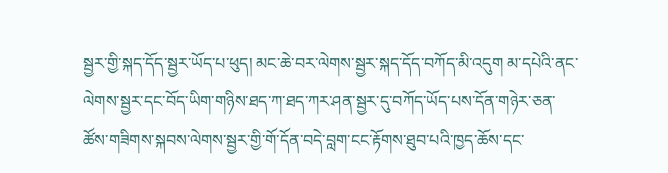སྦྱར་གྱི་སྐད་དོད་སྦྱར་ཡོད་པ་ཕུད། མང་ཆེ་བར་ལེགས་སྦྱར་སྐད་དོད་བཀོད་མི་འདུག མ་དཔེའི་ནང་ལེགས་སྦྱར་དང་བོད་ཡིག་གཉིས་ཐད་ཀ་ཐད་ཀར་ཤན་སྦྱར་དུ་བཀོད་ཡོད་པས་དོན་གཉེར་ཅན་ཚོས་གཟིགས་སྐབས་ལེགས་སྦྱར་གྱི་གོ་དོན་བདེ་བླག་ངང་རྟོགས་ཐུབ་པའི་ཁྱད་ཆོས་དང་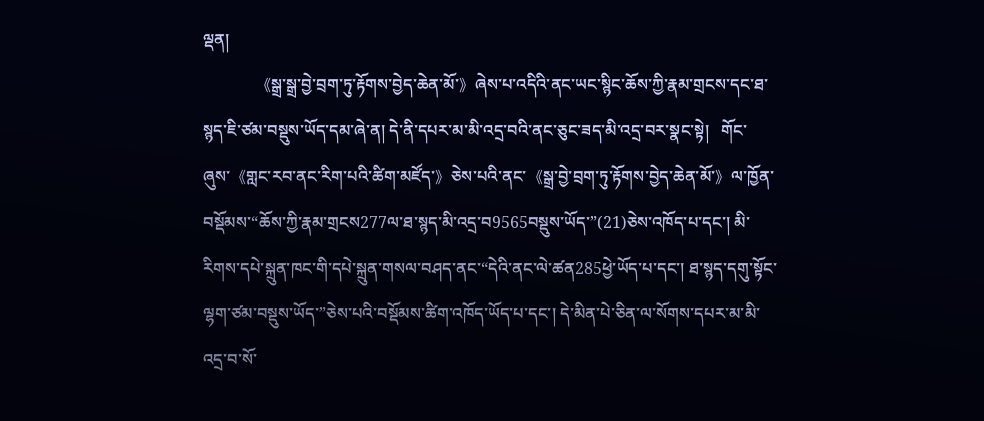ལྡན།
             《སྒྲ་སྒྲ་བྱེ་བྲག་ཏུ་རྟོགས་བྱེད་ཆེན་མོ་》ཞེས་པ་འདིའི་ནང་ཡང་སྙིང་ཆོས་ཀྱི་རྣམ་གྲངས་དང་ཐ་སྙད་ཇི་ཙམ་བསྡུས་ཡོད་དམ་ཞེ་ན། དེ་ནི་དཔར་མ་མི་འདྲ་བའི་ནང་ཅུང་ཟད་མི་འདྲ་བར་སྣང་སྟེ།   གོང་ཞུས་《གླང་རབ་ནང་རིག་པའི་ཚིག་མཛོད་》ཅེས་པའི་ནང་《སྒྲ་བྱེ་བྲག་ཏུ་རྟོགས་བྱེད་ཆེན་མོ་》ལ་ཁྱོན་བསྡོམས་“ཆོས་ཀྱི་རྣམ་གྲངས277ལ་ཐ་སྙད་མི་འདྲ་བ9565བསྡུས་ཡོད་”(21)ཅེས་འཁོད་པ་དང་། མི་རིགས་དཔེ་སྐྲུན་ཁང་གི་དཔེ་སྐྲུན་གསལ་བཤད་ནང་“དེའི་ནང་ལེ་ཚན285ཕྱེ་ཡོད་པ་དང་། ཐ་སྙད་དགུ་སྟོང་ལྷག་ཙམ་བསྡུས་ཡོད་”ཅེས་པའི་བསྡོམས་ཚིག་འཁོད་ཡོད་པ་དང་། དེ་མིན་པེ་ཅིན་ལ་སོགས་དཔར་མ་མི་འདྲ་བ་སོ་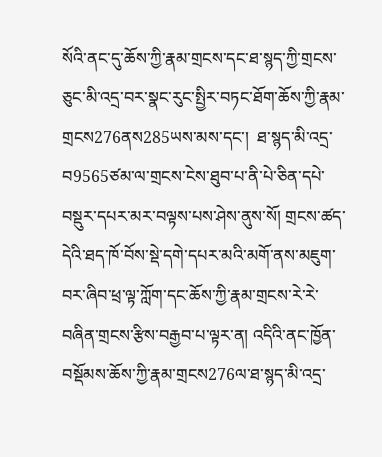སོའི་ནང་དུ་ཆོས་ཀྱི་རྣམ་གྲངས་དང་ཐ་སྙད་ཀྱི་གྲངས་ཅུང་མི་འདྲ་བར་སྣང་རུང་སྤྱིར་བཏང་ཐོག་ཆོས་ཀྱི་རྣམ་གྲངས276ནས285ཡས་མས་དང་།  ཐ་སྙད་མི་འདྲ་བ9565ཙམ་ལ་གྲངས་ངེས་ཐུབ་པ་ནི་པེ་ཅིན་དཔེ་བསྡུར་དཔར་མར་བལྟས་པས་ཤེས་ནུས་སོ། གྲངས་ཚད་དེའི་ཐད་ཁོ་བོས་སྡེ་དགེ་དཔར་མའི་མགོ་ནས་མཇུག་བར་ཞིབ་ཕྲ་ལྟ་ཀློག་དང་ཆོས་ཀྱི་རྣམ་གྲངས་རེ་རེ་བཞིན་གྲངས་རྩིས་བརྒྱབ་པ་ལྟར་ན། འདིའི་ནང་ཁྱོན་བསྡོམས་ཆོས་ཀྱི་རྣམ་གྲངས276ལ་ཐ་སྙད་མི་འདྲ་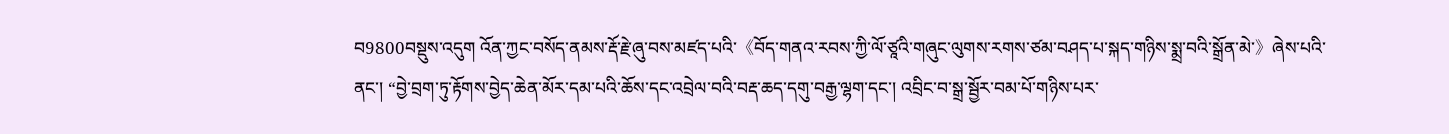བ9800བསྡུས་འདུག འོན་ཀྱང་བསོད་ནམས་རྡོ་རྗེ་ཞུ་བས་མཛད་པའི་《བོད་གནའ་རབས་ཀྱི་ལོ་ཙཱའི་གཞུང་ལུགས་རགས་ཙམ་བཤད་པ་སྐད་གཉིས་སྨྲ་བའི་སྒྲོན་མེ་》ཞེས་པའི་ནང་། “བྱེ་བྲག་ཏུ་རྟོགས་བྱེད་ཆེན་མོར་དམ་པའི་ཆོས་དང་འབྲེལ་བའི་བརྡ་ཆད་དགུ་བརྒྱ་ལྷག་དང་། འབྲིང་བ་སྒྲ་སྦྱོར་བམ་པོ་གཉིས་པར་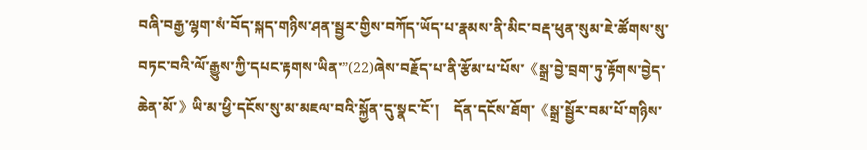བཞི་བརྒྱ་ལྷག་སཾ་བོད་སྐད་གཉིས་ཤན་སྦྱར་གྱིས་བཀོད་ཡོད་པ་རྣམས་ནི་མིང་བརྡ་ཕུན་སུམ་ཇེ་ཚོགས་སུ་བཏང་བའི་ལོ་རྒྱུས་ཀྱི་དཔང་རྟགས་ཡིན་”(22)ཞེས་བརྗོད་པ་ནི་རྩོམ་པ་པོས་《སྒྲ་བྱེ་བྲག་ཏུ་རྟོགས་བྱེད་ཆེན་མོ་》ཡི་མ་ཕྱི་དངོས་སུ་མ་མཇལ་བའི་སྐྱོན་དུ་སྣང་ངོ་།    དོན་དངོས་ཐོག་《སྒྲ་སྦྱོར་བམ་པོ་གཉིས་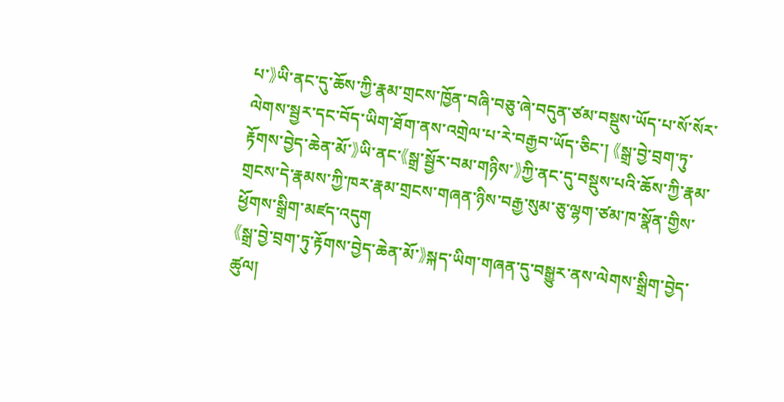པ་》ཡི་ནང་དུ་ཆོས་ཀྱི་རྣམ་གྲངས་ཁྱོན་བཞི་བཅུ་ཞེ་བདུན་ཙམ་བསྡུས་ཡོད་པ་སོ་སོར་ལེགས་སྦྱར་དང་བོད་ཡིག་ཐོག་ནས་འགྲེལ་པ་རེ་བརྒྱབ་ཡོད་ཅིང་། 《སྒྲ་བྱེ་བྲག་ཏུ་རྟོགས་བྱེད་ཆེན་མོ་》ཡི་ནང་《སྒྲ་སྦྱོར་བམ་གཉིས་》ཀྱི་ནང་དུ་བསྡུས་པའི་ཆོས་ཀྱི་རྣམ་གྲངས་དེ་རྣམས་ཀྱི་ཁར་རྣམ་གྲངས་གཞན་ཉིས་བརྒྱ་སུམ་ཅུ་ལྷག་ཙམ་ཁ་སྣོན་གྱིས་ཕྱོགས་སྒྲིག་མཛད་འདུག
《སྒྲ་བྱེ་བྲག་ཏུ་རྟོགས་བྱེད་ཆེན་མོ་》སྐད་ཡིག་གཞན་དུ་བསྒྱུར་ནས་ལེགས་སྒྲིག་བྱེད་ཚུལ།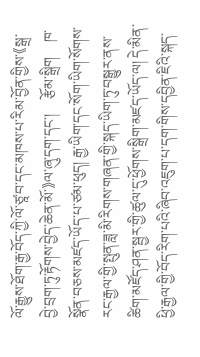ལོ་རྒྱུས་ཐོག་རྒྱ་བོད་ཀྱི་ལོ་ཙཱ་བ་དང་མཁས་པ་རིམ་བྱོན་གྱིས་《སྒྲ་བྱེ་བྲག་ཏུ་རྟོགས་བྱེད་ཆེན་མོ་》ལ་ཞུ་དག་དང་།    རྩོམ་སྒྲིག    ཁ་སྣོན་བཅས་མཛད་ཡོད་པ་ཙམ་ཕུད། རྒྱ་ཡིག་དང་སོག་ཡིག་སོགས་རང་རྒྱལ་གྱི་སྤུན་ཟླ་མི་རིགས་གཞན་གྱི་སྐད་ཡིག་ཏུ་བསྒྱུར་ནས་ཚིག་མཛོད་ཤན་སྦྱར་གྱི་ཚུལ་དུ་ཕྱོགས་སྒྲིག་མཛད་ཡོད་ལ། དེ་མིན་ཕྱི་རྒྱལ་གྱི་བོད་རིག་པའི་ཞིབ་འཇུག་པ་དག་གིས་དབྱིན་ཇིའི་སྐད་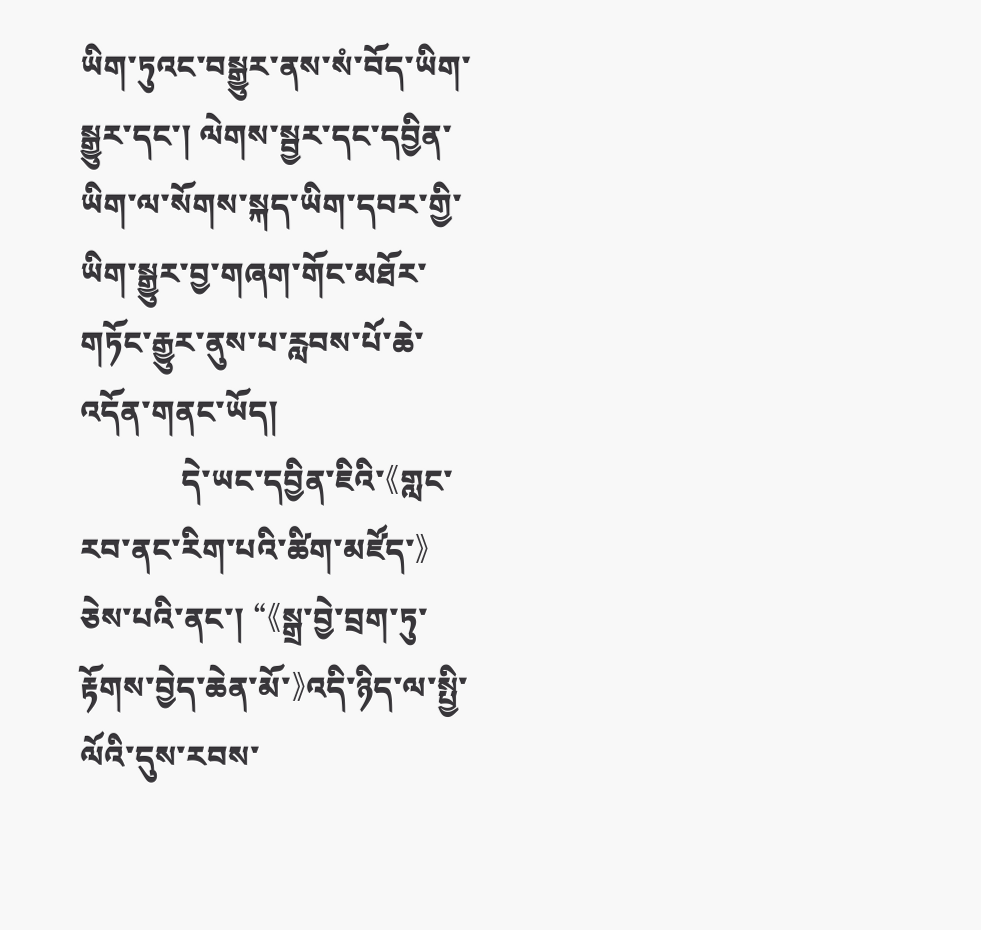ཡིག་ཏུའང་བསྒྱུར་ནས་སཾ་བོད་ཡིག་སྒྱུར་དང་། ལེགས་སྦྱར་དང་དབྱིན་ཡིག་ལ་སོགས་སྐད་ཡིག་དབར་གྱི་ཡིག་སྒྱུར་བྱ་གཞག་གོང་མཐོར་གཏོང་རྒྱུར་ནུས་པ་རླབས་པོ་ཆེ་འདོན་གནང་ཡོད།
             དེ་ཡང་དབྱིན་ཇིའི་《གླང་རབ་ནང་རིག་པའི་ཚིག་མཛོད་》ཅེས་པའི་ནང་། “《སྒྲ་བྱེ་བྲག་ཏུ་རྟོགས་བྱེད་ཆེན་མོ་》འདི་ཉིད་ལ་སྤྱི་ལོའི་དུས་རབས་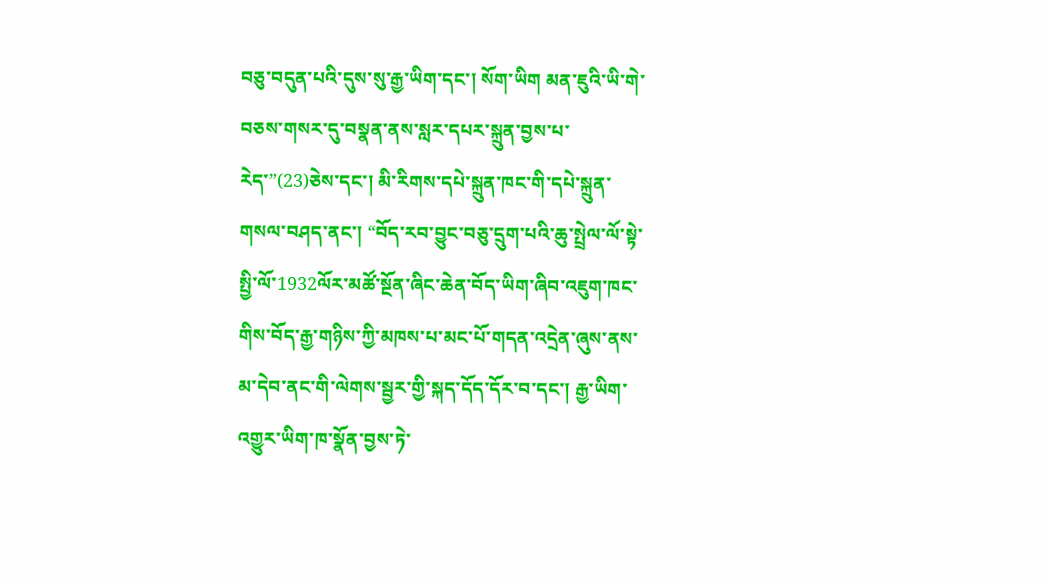བཅུ་བདུན་པའི་དུས་སུ་རྒྱ་ཡིག་དང་། སོག་ཡིག མན་ཇུའི་ཡི་གེ་བཅས་གསར་དུ་བསྣན་ནས་སླར་དཔར་སྐྲུན་བྱས་པ་རེད་”(23)ཅེས་དང་། མི་རིགས་དཔེ་སྐྲུན་ཁང་གི་དཔེ་སྐྲུན་གསལ་བཤད་ནང་། “བོད་རབ་བྱུང་བཅུ་དྲུག་པའི་ཆུ་སྤྲེལ་ལོ་སྟེ་སྤྱི་ལོ་1932ལོར་མཚོ་སྔོན་ཞིང་ཆེན་བོད་ཡིག་ཞིབ་འཇུག་ཁང་གིས་བོད་རྒྱ་གཉིས་ཀྱི་མཁས་པ་མང་པོ་གདན་འདྲེན་ཞུས་ནས་མ་དེབ་ནང་གི་ལེགས་སྦྱར་གྱི་སྐད་དོད་དོར་བ་དང་། རྒྱ་ཡིག་འགྱུར་ཡིག་ཁ་སྣོན་བྱས་ཏེ་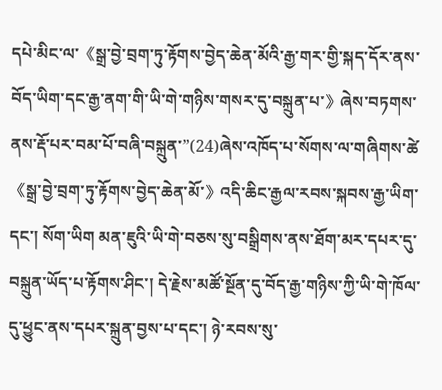དཔེ་མིང་ལ་《སྒྲ་བྱེ་བྲག་ཏུ་རྟོགས་བྱེད་ཆེན་མོའི་རྒྱ་གར་གྱི་སྐད་དོར་ནས་བོད་ཡིག་དང་རྒྱ་ནག་གི་ཡི་གེ་གཉིས་གསར་དུ་བསྐྲུན་པ་》ཞེས་བཏགས་ནས་རྡོ་པར་བམ་པོ་བཞི་བསྐྲུན་”(24)ཞེས་འཁོད་པ་སོགས་ལ་གཞིགས་ཚེ 《སྒྲ་བྱེ་བྲག་ཏུ་རྟོགས་བྱེད་ཆེན་མོ་》འདི་ཆིང་རྒྱལ་རབས་སྐབས་རྒྱ་ཡིག་དང་། སོག་ཡིག མན་ཇུའི་ཡི་གེ་བཅས་སུ་བསྒྲིགས་ནས་ཐོག་མར་དཔར་དུ་བསྐྲུན་ཡོད་པ་རྟོགས་ཤིང་། དེ་རྗེས་མཚོ་སྔོན་དུ་བོད་རྒྱ་གཉིས་ཀྱི་ཡི་གེ་ཁོལ་དུ་ཕྱུང་ནས་དཔར་སྐྲུན་བྱས་པ་དང་། ཉེ་རབས་སུ་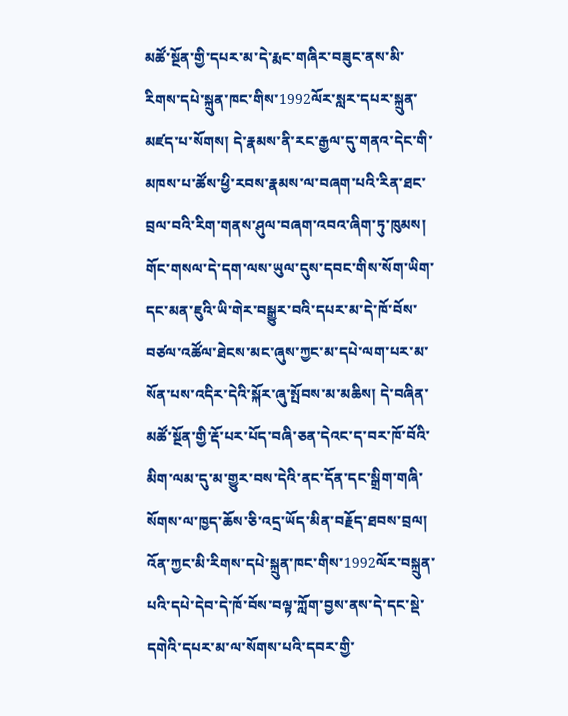མཚོ་སྔོན་གྱི་དཔར་མ་དེ་རྨང་གཞིར་བཟུང་ནས་མི་རིགས་དཔེ་སྐྲུན་ཁང་གིས་1992ལོར་སླར་དཔར་སྐྲུན་མཛད་པ་སོགས། དེ་རྣམས་ནི་རང་རྒྱལ་དུ་གནའ་དེང་གི་མཁས་པ་ཚོས་ཕྱི་རབས་རྣམས་ལ་བཞག་པའི་རིན་ཐང་བྲལ་བའི་རིག་གནས་ཤུལ་བཞག་འབའ་ཞིག་ཏུ་ཁུམས། གོང་གསལ་དེ་དག་ལས་ཡུལ་དུས་དབང་གིས་སོག་ཡིག་དང་མན་ཇུའི་ཡི་གེར་བསྒྱུར་བའི་དཔར་མ་དེ་ཁོ་བོས་བཙལ་འཚོལ་ཐེངས་མང་ཞུས་ཀྱང་མ་དཔེ་ལག་པར་མ་སོན་པས་འདིར་དེའི་སྐོར་ཞུ་སྤོབས་མ་མཆིས། དེ་བཞིན་མཚོ་སྔོན་གྱི་རྡོ་པར་པོད་བཞི་ཅན་དེའང་ད་བར་ཁོ་བོའི་མིག་ལམ་དུ་མ་གྱུར་བས་དེའི་ནང་དོན་དང་སྒྲིག་གཞི་སོགས་ལ་ཁྱད་ཆོས་ཅི་འདྲ་ཡོད་མིན་བརྗོད་ཐབས་བྲལ། འོན་ཀྱང་མི་རིགས་དཔེ་སྐྲུན་ཁང་གིས་1992ལོར་བསྐྲུན་པའི་དཔེ་དེབ་དེ་ཁོ་བོས་བལྟ་ཀློག་བྱས་ནས་དེ་དང་སྡེ་དགེའི་དཔར་མ་ལ་སོགས་པའི་དབར་གྱི་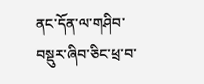ནང་དོན་ལ་གཤིབ་བསྡུར་ཞིབ་ཅིང་ཕྲ་བ་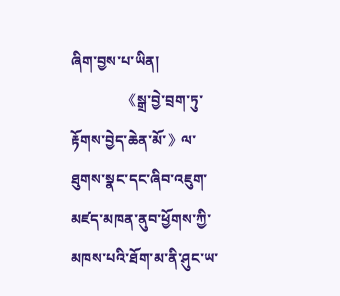ཞིག་བྱས་པ་ཡིན།
             《སྒྲ་བྱེ་བྲག་ཏུ་རྟོགས་བྱེད་ཆེན་མོ་》ལ་ཐུགས་སྣང་དང་ཞིབ་འཇུག་མཛད་མཁན་ནུབ་ཕྱོགས་ཀྱི་མཁས་པའི་ཐོག་མ་ནི་ཤུང་ཡ་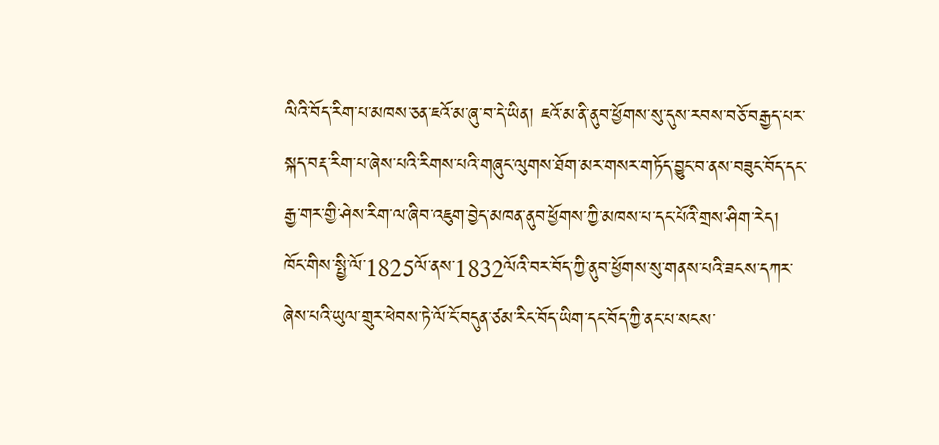ལིའི་བོད་རིག་པ་མཁས་ཅན་ཇའོ་མ་ཞུ་བ་དེ་ཡིན། ཇའོ་མ་ནི་ནུབ་ཕྱོགས་སུ་དུས་རབས་བཅོ་བརྒྱད་པར་སྐད་བརྡ་རིག་པ་ཞེས་པའི་རིགས་པའི་གཞུང་ལུགས་ཐོག་མར་གསར་གཏོད་བྱུང་བ་ནས་བཟུང་བོད་དང་རྒྱ་གར་གྱི་ཤེས་རིག་ལ་ཞིབ་འཇུག་བྱེད་མཁན་ནུབ་ཕྱོགས་ཀྱི་མཁས་པ་དང་པོའི་གྲས་ཤིག་རེད།   ཁོང་གིས་སྤྱི་ལོ་1825ལོ་ནས་1832ལོའི་བར་བོད་ཀྱི་ནུབ་ཕྱོགས་སུ་གནས་པའི་ཟངས་དཀར་ཞེས་པའི་ཡུལ་གྲུར་ཕེབས་ཏེ་ལོ་ངོ་བདུན་ཙམ་རིང་བོད་ཡིག་དང་བོད་ཀྱི་ནང་པ་སངས་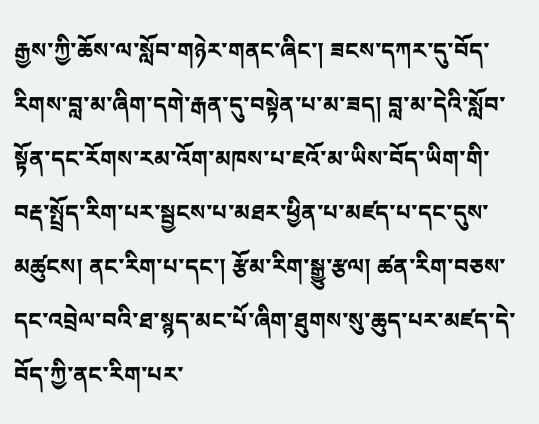རྒྱས་ཀྱི་ཆོས་ལ་སློབ་གཉེར་གནང་ཞིང་། ཟངས་དཀར་དུ་བོད་རིགས་བླ་མ་ཞིག་དགེ་རྒན་དུ་བསྟེན་པ་མ་ཟད། བླ་མ་དེའི་སློབ་སྟོན་དང་རོགས་རམ་འོག་མཁས་པ་ཇའོ་མ་ཡིས་བོད་ཡིག་གི་བརྡ་སྤྲོད་རིག་པར་སྦྱངས་པ་མཐར་ཕྱིན་པ་མཛད་པ་དང་དུས་མཚུངས། ནང་རིག་པ་དང་། རྩོམ་རིག་སྒྱུ་རྩལ། ཚན་རིག་བཅས་དང་འབྲེལ་བའི་ཐ་སྙད་མང་པོ་ཞིག་ཐུགས་སུ་ཆུད་པར་མཛད་དེ་བོད་ཀྱི་ནང་རིག་པར་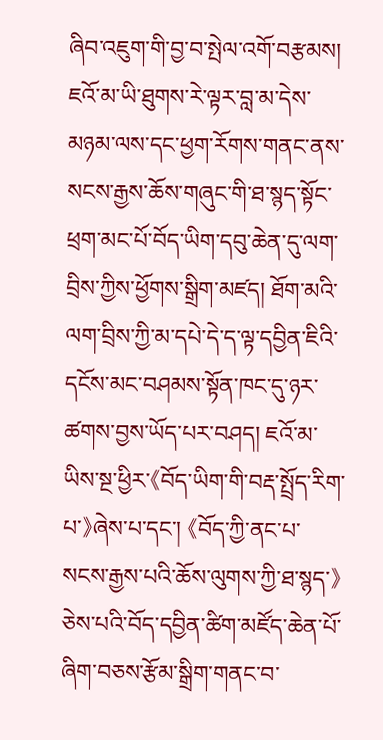ཞིབ་འཇུག་གི་བྱ་བ་སྤེལ་འགོ་བརྩམས། ཇའོ་མ་ཡི་ཐུགས་རེ་ལྟར་བླ་མ་དེས་མཉམ་ལས་དང་ཕྱག་རོགས་གནང་ནས་སངས་རྒྱས་ཆོས་གཞུང་གི་ཐ་སྙད་སྟོང་ཕྲག་མང་པོ་བོད་ཡིག་དབུ་ཆེན་དུ་ལག་བྲིས་ཀྱིས་ཕྱོགས་སྒྲིག་མཛད། ཐོག་མའི་ལག་བྲིས་ཀྱི་མ་དཔེ་དེ་ད་ལྟ་དབྱིན་ཇིའི་དངོས་མང་བཤམས་སྟོན་ཁང་དུ་ཉར་ཚགས་བྱས་ཡོད་པར་བཤད། ཇའོ་མ་ཡིས་སྔ་ཕྱིར་《བོད་ཡིག་གི་བརྡ་སྤྲོད་རིག་པ་》ཞེས་པ་དང་། 《བོད་ཀྱི་ནང་པ་སངས་རྒྱས་པའི་ཆོས་ལུགས་ཀྱི་ཐ་སྙད་》ཅེས་པའི་བོད་དབྱིན་ཚིག་མཛོད་ཆེན་པོ་ཞིག་བཅས་རྩོམ་སྒྲིག་གནང་བ་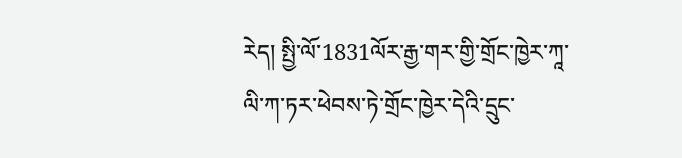རེད། སྤྱི་ལོ་1831ལོར་རྒྱ་གར་གྱི་གྲོང་ཁྱེར་ཀཱ་ལི་ཀ་ཏར་ཕེབས་ཏེ་གྲོང་ཁྱེར་དེའི་དྲུང་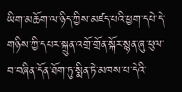ཡིག་མཆོག་ལ་ཉིད་ཀྱིས་མཛད་པའི་ཕྱག་དཔེ་དེ་གཉིས་ཀྱི་དཔར་སྐྲུན་འགྲོ་གྲོན་སྐོར་སྙན་ཞུ་ཕུལ་བ་བཞིན་དོན་ཐོག་ཏུ་སྨིན་ཏེ་མཁས་པ་དེའི་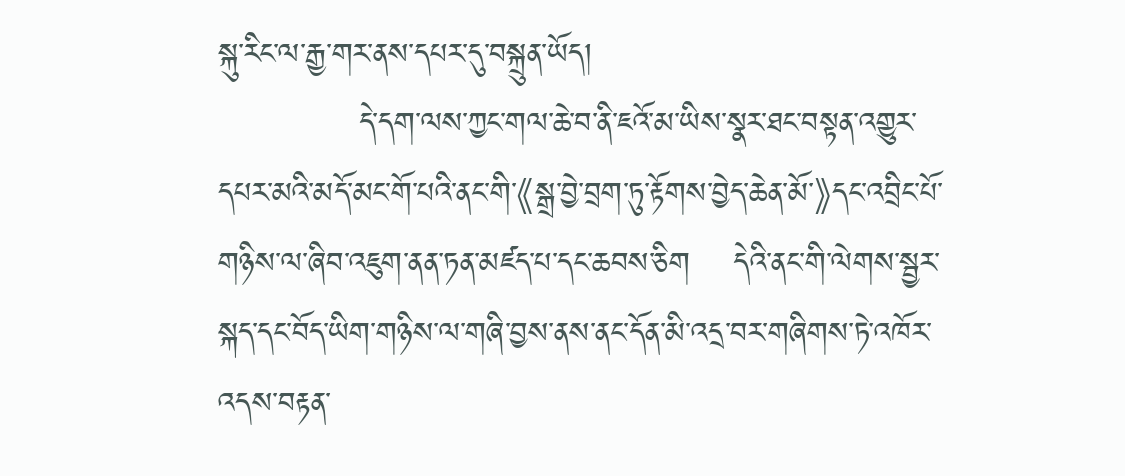སྐུ་རིང་ལ་རྒྱ་གར་ནས་དཔར་དུ་བསྐྲུན་ཡོད།
             དེ་དག་ལས་ཀྱང་གལ་ཆེ་བ་ནི་ཇའོ་མ་ཡིས་སྣར་ཐང་བསྟན་འགྱུར་དཔར་མའི་མདོ་མང་གོ་པའི་ནང་གི་《སྒྲ་བྱེ་བྲག་ཏུ་རྟོགས་བྱེད་ཆེན་མོ་》དང་འབྲིང་པོ་གཉིས་ལ་ཞིབ་འཇུག་ནན་ཏན་མཛད་པ་དང་ཆབས་ཅིག    དེའི་ནང་གི་ལེགས་སྦྱར་སྐད་དང་བོད་ཡིག་གཉིས་ལ་གཞི་བྱས་ནས་ནང་དོན་མི་འདྲ་བར་གཞིགས་ཏེ་འཁོར་འདས་བརྟན་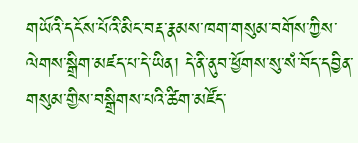གཡོའི་དངོས་པོའི་མིང་བརྡ་རྣམས་ཁག་གསུམ་བགོས་ཀྱིས་ལེགས་སྒྲིག་མཛད་པ་དེ་ཡིན། དེ་ནི་ནུབ་ཕྱོགས་སུ་སཾ་བོད་དབྱིན་གསུམ་གྱིས་བསྒྲིགས་པའི་ཚིག་མཛོད་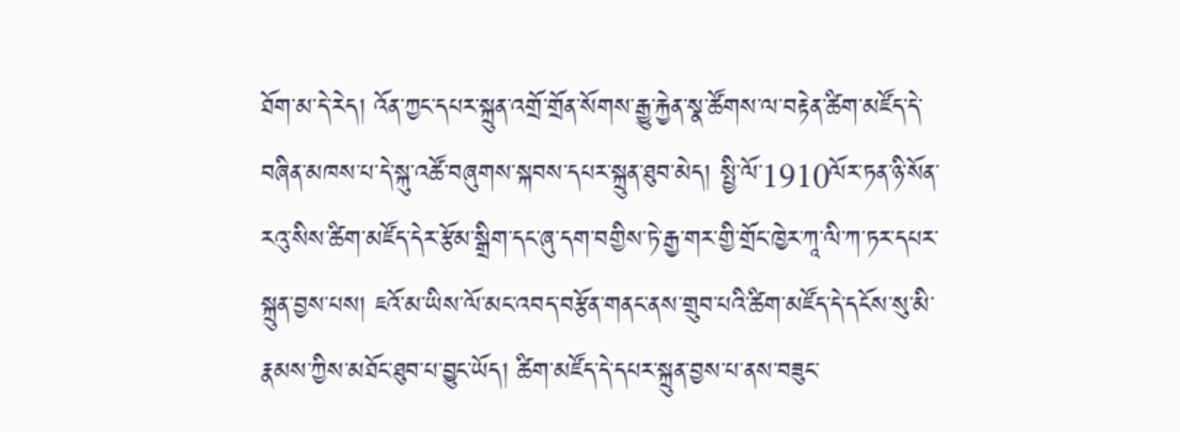ཐོག་མ་དེ་རེད། འོན་ཀྱང་དཔར་སྐྲུན་འགྲོ་གྲོན་སོགས་རྒྱུ་རྐྱེན་སྣ་ཚོགས་ལ་བརྟེན་ཚིག་མཛོད་དེ་བཞིན་མཁས་པ་དེ་སྐུ་འཚོ་བཞུགས་སྐབས་དཔར་སྐྲུན་ཐུབ་མེད། སྤྱི་ལོ་1910ལོར་ཏན་ཉི་སོན་རའུ་སིས་ཚིག་མཛོད་དེར་རྩོམ་སྒྲིག་དང་ཞུ་དག་བགྱིས་ཏེ་རྒྱ་གར་གྱི་གྲོང་ཁྱེར་ཀཱ་ལི་ཀ་ཏར་དཔར་སྐྲུན་བྱས་པས། ཇའོ་མ་ཡིས་ལོ་མང་འབད་བརྩོན་གནང་ནས་གྲུབ་པའི་ཚིག་མཛོད་དེ་དངོས་སུ་མི་རྣམས་ཀྱིས་མཐོང་ཐུབ་པ་བྱུང་ཡོད། ཚིག་མཛོད་དེ་དཔར་སྐྲུན་བྱས་པ་ནས་བཟུང་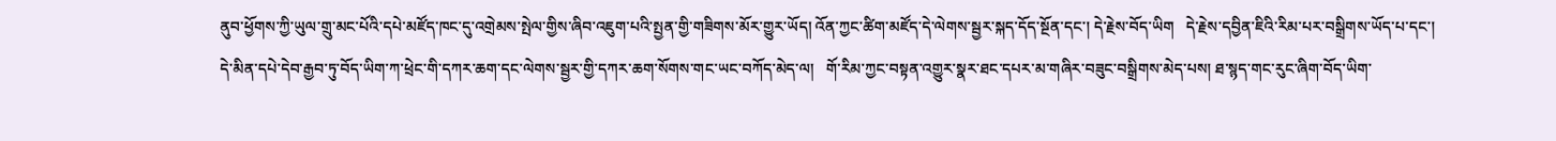ནུབ་ཕྱོགས་ཀྱི་ཡུལ་གྲུ་མང་པོའི་དཔེ་མཛོད་ཁང་དུ་འགྲེམས་སྤེལ་གྱིས་ཞིབ་འཇུག་པའི་སྤྱན་གྱི་གཟིགས་མོར་གྱུར་ཡོད། འོན་ཀྱང་ཚིག་མཛོད་དེ་ལེགས་སྦྱར་སྐད་དོད་སྔོན་དང་། དེ་རྗེས་བོད་ཡིག   དེ་རྗེས་དབྱིན་ཇིའི་རིམ་པར་བསྒྲིགས་ཡོད་པ་དང་།    དེ་མིན་དཔེ་དེབ་རྒྱབ་ཏུ་བོད་ཡིག་ཀ་ཕྲེང་གི་དཀར་ཆག་དང་ལེགས་སྦྱར་གྱི་དཀར་ཆག་སོགས་གང་ཡང་བཀོད་མེད་ལ།   གོ་རིམ་ཀྱང་བསྟན་འགྱུར་སྣར་ཐང་དཔར་མ་གཞིར་བཟུང་བསྒྲིགས་མེད་པས། ཐ་སྙད་གང་རུང་ཞིག་བོད་ཡིག་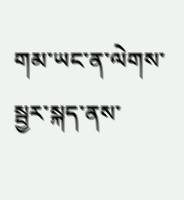གམ་ཡང་ན་ལེགས་སྦྱར་སྐད་ནས་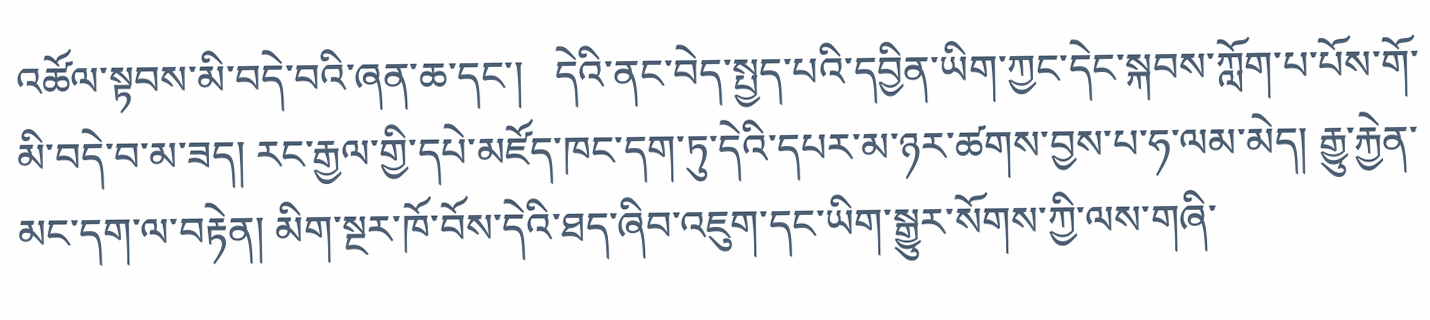འཚོལ་སྟབས་མི་བདེ་བའི་ཞན་ཆ་དང་།   དེའི་ནང་བེད་སྤྱད་པའི་དབྱིན་ཡིག་ཀྱང་དེང་སྐབས་ཀློག་པ་པོས་གོ་མི་བདེ་བ་མ་ཟད། རང་རྒྱལ་གྱི་དཔེ་མཛོད་ཁང་དག་ཏུ་དེའི་དཔར་མ་ཉར་ཚགས་བྱས་པ་ཧ་ལམ་མེད། རྒྱུ་རྐྱེན་མང་དག་ལ་བརྟེན། མིག་སྔར་ཁོ་བོས་དེའི་ཐད་ཞིབ་འཇུག་དང་ཡིག་སྒྱུར་སོགས་ཀྱི་ལས་གཞི་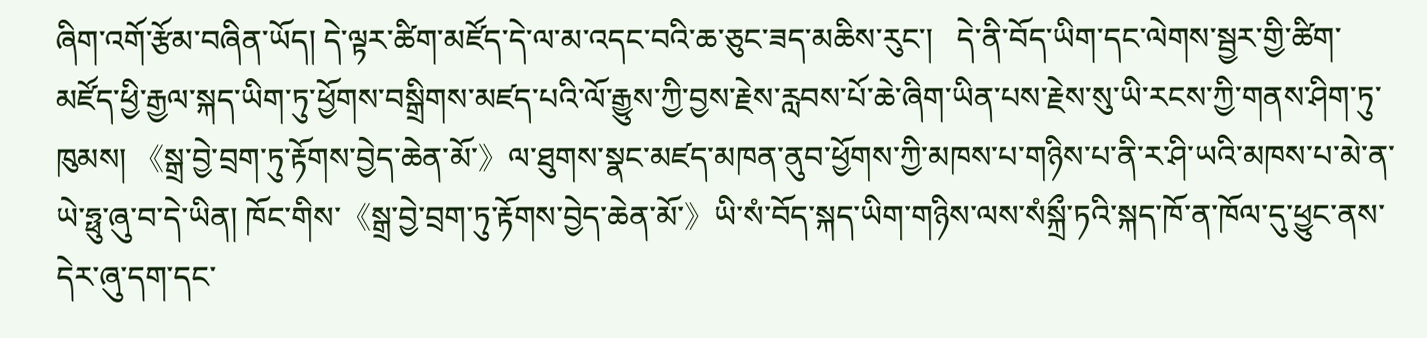ཞིག་འགོ་རྩོམ་བཞིན་ཡོད། དེ་ལྟར་ཚིག་མཛོད་དེ་ལ་མ་འདང་བའི་ཆ་ཅུང་ཟད་མཆིས་རུང་།   དེ་ནི་བོད་ཡིག་དང་ལེགས་སྦྱར་གྱི་ཚིག་མཛོད་ཕྱི་རྒྱལ་སྐད་ཡིག་ཏུ་ཕྱོགས་བསྒྲིགས་མཛད་པའི་ལོ་རྒྱུས་ཀྱི་བྱས་རྗེས་རླབས་པོ་ཆེ་ཞིག་ཡིན་པས་རྗེས་སུ་ཡི་རངས་ཀྱི་གནས་ཤིག་ཏུ་ཁུམས། 《སྒྲ་བྱེ་བྲག་ཏུ་རྟོགས་བྱེད་ཆེན་མོ་》ལ་ཐུགས་སྣང་མཛད་མཁན་ནུབ་ཕྱོགས་ཀྱི་མཁས་པ་གཉིས་པ་ནི་ར་ཤི་ཡའི་མཁས་པ་མེ་ན་ཡེ་ཧྥུ་ཞུ་བ་དེ་ཡིན། ཁོང་གིས་《སྒྲ་བྱེ་བྲག་ཏུ་རྟོགས་བྱེད་ཆེན་མོ་》ཡི་སཾ་བོད་སྐད་ཡིག་གཉིས་ལས་སཾསྐྲྀ་ཏའི་སྐད་ཁོ་ན་ཁོལ་དུ་ཕྱུང་ནས་དེར་ཞུ་དག་དང་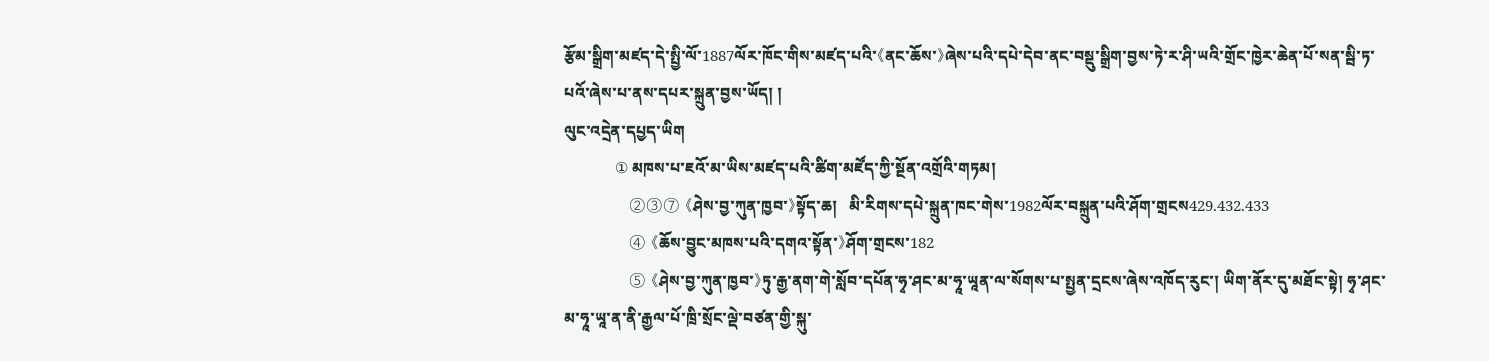རྩོམ་སྒྲིག་མཛད་དེ་སྤྱི་ལོ་1887ལོར་ཁོང་གིས་མཛད་པའི་《ནང་ཆོས་》ཞེས་པའི་དཔེ་དེབ་ནང་བསྡུ་སྒྲིག་བྱས་ཏེ་ར་ཤི་ཡའི་གྲོང་ཁྱེར་ཆེན་པོ་སན་སྦི་ཏ་པའོ་ཞེས་པ་ནས་དཔར་སྐྲུན་བྱས་ཡོད། །
ལུང་འདྲེན་དཔྱད་ཡིག
             ① མཁས་པ་ཇའོ་མ་ཡིས་མཛད་པའི་ཚིག་མཛོད་ཀྱི་སྔོན་འགྲོའི་གཏམ།
             ②③⑦ 《ཤེས་བྱ་ཀུན་ཁྱབ་》སྟོད་ཆ།   མི་རིགས་དཔེ་སྐྲུན་ཁང་གེས་1982ལོར་བསྐྲུན་པའི་ཤོག་གྲངས429.432.433
             ④ 《ཆོས་བྱུང་མཁས་པའི་དགའ་སྟོན་》ཤོག་གྲངས་182
             ⑤ 《ཤེས་བྱ་ཀུན་ཁྱབ་》ཏུ་རྒྱ་ནག་གེ་སློབ་དཔོན་ཧྭ་ཤང་མ་ཧཱ་ཡཱན་ལ་སོགས་པ་སྤྱན་དྲངས་ཞེས་འཁོད་རུང་། ཡིག་ནོར་དུ་མཐོང་སྟེ། ཧྭ་ཤང་མ་ཧཱ་ཡཱ་ན་ནི་རྒྱལ་པོ་ཁྲི་སྲོང་ལྡེ་བཙན་གྱི་སྐུ་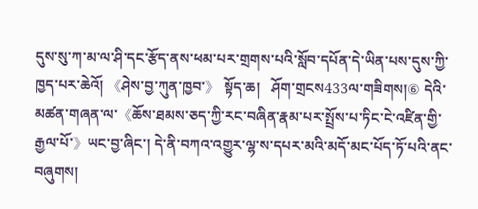དུས་སུ་ཀ་མ་ལ་ཤི་དང་རྩོད་ནས་ཕམ་པར་གྲགས་པའི་སློབ་དཔོན་དེ་ཡིན་པས་དུས་ཀྱི་ཁྱད་པར་ཆེའོ། 《ཤེས་བྱ་ཀུན་ཁྱབ་》 སྟོད་ཆ།   ཤོག་གྲངས433ལ་གཟིགས།⑥ དེའི་མཚན་གཞན་ལ་《ཆོས་ཐམས་ཅད་ཀྱི་རང་བཞིན་རྣམ་པར་སྤྲོས་པ་ཏིང་ངེ་འཛིན་གྱི་རྒྱལ་པོ་》ཡང་བྱ་ཞིང་། དེ་ནི་བཀའ་འགྱུར་ལྷ་ས་དཔར་མའི་མདོ་མང་པོད་ཏོ་པའི་ནང་བཞུགས།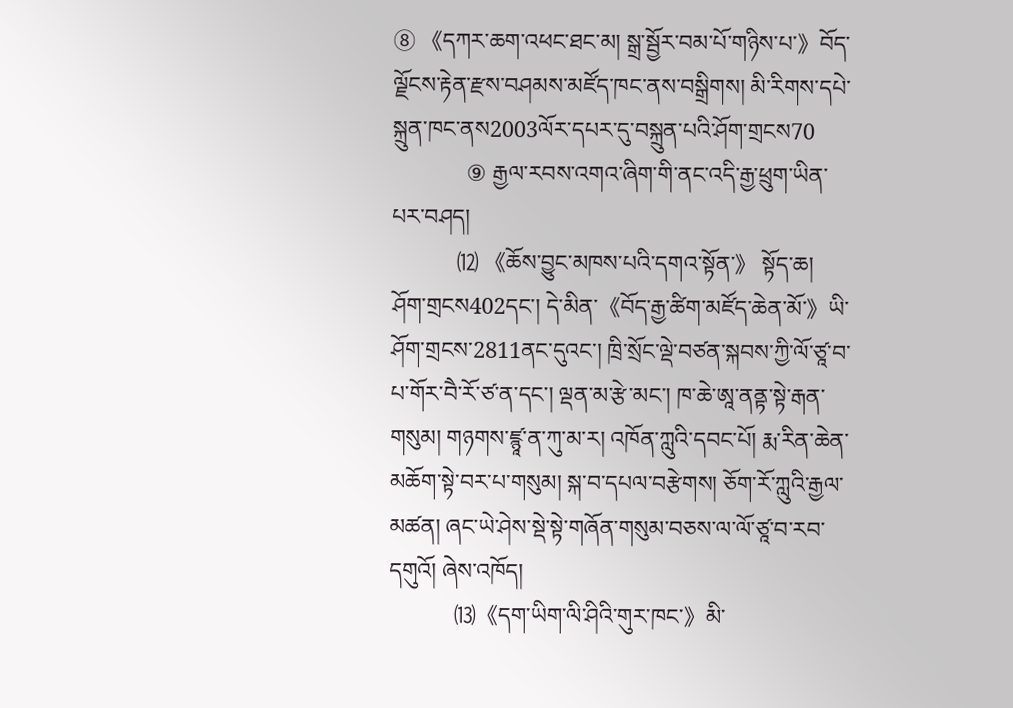⑧ 《དཀར་ཆག་འཕང་ཐང་མ། སྒྲ་སྦྱོར་བམ་པོ་གཉིས་པ་》བོད་ལྗོངས་རྟེན་རྫས་བཤམས་མཛོད་ཁང་ནས་བསྒྲིགས། མི་རིགས་དཔེ་སྐྲུན་ཁང་ནས2003ལོར་དཔར་དུ་བསྐྲུན་པའི་ཤོག་གྲངས70
             ⑨ རྒྱལ་རབས་འགའ་ཞིག་གི་ནང་འདི་རྒྱ་ཕྲུག་ཡིན་པར་བཤད།
             ⑿ 《ཆོས་བྱུང་མཁས་པའི་དགའ་སྟོན་》 སྟོད་ཆ།    ཤོག་གྲངས402དང་། དེ་མིན་《བོད་རྒྱ་ཚིག་མཛོད་ཆེན་མོ་》ཡི་ཤོག་གྲངས་2811ནང་དུའང་། ཁྲི་སྲོང་ལྡེ་བཙན་སྐབས་ཀྱི་ལོ་ཙཱ་བ་པ་གོར་བཻ་རོ་ཙ་ན་དང་། ལྡན་མ་རྩེ་མང་། ཁ་ཆེ་ཨཱ་ནནྟ་སྟེ་རྒན་གསུམ། གཉགས་ཛྙཱ་ན་ཀུ་མ་ར། འཁོན་ཀླུའི་དབང་པོ། རྨ་རིན་ཆེན་མཆོག་སྟེ་བར་པ་གསུམ། སྐ་བ་དཔལ་བརྩེགས། ཅོག་རོ་ཀླུའི་རྒྱལ་མཚན། ཞང་ཡེ་ཤེས་སྡེ་སྟེ་གཞོན་གསུམ་བཅས་ལ་ལོ་ཙཱ་བ་རབ་དགུའོ། ཞེས་འཁོད།
             ⒀《དག་ཡིག་ལི་ཤིའི་གུར་ཁང་》མི་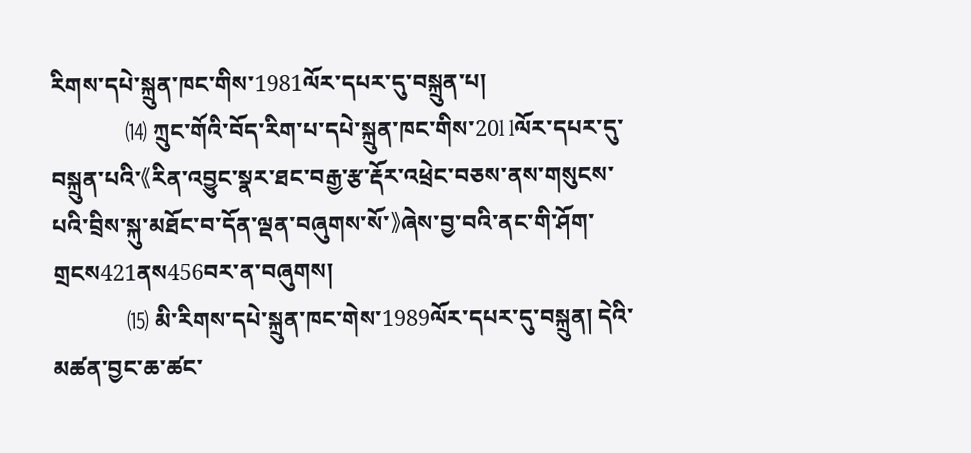རིགས་དཔེ་སྐྲུན་ཁང་གིས་1981ལོར་དཔར་དུ་བསྐྲུན་པ།
             ⒁ ཀྲུང་གོའི་བོད་རིག་པ་དཔེ་སྐྲུན་ཁང་གིས་20l lལོར་དཔར་དུ་བསྐྲུན་པའི་《རིན་འབྱུང་སྣར་ཐང་བརྒྱ་རྩ་རྡོར་འཕྲེང་བཅས་ནས་གསུངས་པའི་བྲིས་སྐུ་མཐོང་བ་དོན་ལྡན་བཞུགས་སོ་》ཞེས་བྱ་བའི་ནང་གི་ཤོག་གྲངས421ནས456བར་ན་བཞུགས།
             ⒂ མི་རིགས་དཔེ་སྐྲུན་ཁང་གེས་1989ལོར་དཔར་དུ་བསྐྲུན། དེའི་མཚན་བྱང་ཆ་ཚང་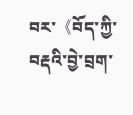བར་《བོད་ཀྱི་བརྡའི་བྱེ་བྲག་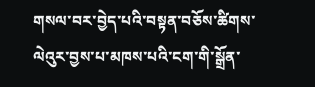གསལ་བར་བྱེད་པའི་བསྟན་བཅོས་ཚིགས་ལེའུར་བྱས་པ་མཁས་པའི་ངག་གི་སྒྲོན་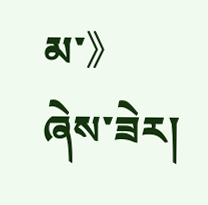མ་》ཞེས་ཟེར།